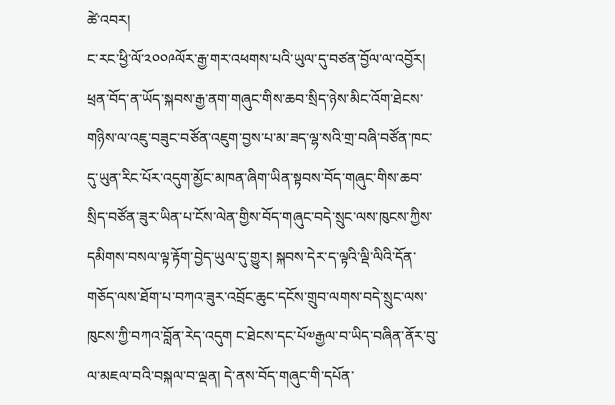ཚེ་འབར།
ང་རང་ཕྱི་ལོ་༢༠༠༩ལོར་རྒྱ་གར་འཕགས་པའི་ཡུལ་དུ་བཙན་བྱོལ་ལ་འབྱོར། ཕྲན་བོད་ན་ཡོད་སྐབས་རྒྱ་ནག་གཞུང་གིས་ཆབ་སྲིད་ཉེས་མིང་འོག་ཐེངས་གཉིས་ལ་འཇུ་བཟུང་བཙོན་འཇུག་བྱས་པ་མ་ཟད་ལྷ་སའི་གྲ་བཞི་བཙོན་ཁང་དུ་ཡུན་རིང་པོར་འདུག་མྱོང་མཁན་ཞིག་ཡིན་སྟབས་བོད་གཞུང་གིས་ཆབ་སྲིད་བཙོན་ཟུར་ཡིན་པ་ངོས་ལེན་གྱིས་བོད་གཞུང་བདེ་སྲུང་ལས་ཁུངས་ཀྱིས་དམིགས་བསལ་ལྟ་རྟོག་བྱེད་ཡུལ་དུ་གྱུར། སྐབས་དེར་ད་ལྟའི་ལྡི་ལིའི་དོན་གཅོད་ལས་ཐོག་པ་བཀའ་ཟུར་འབྲོང་ཆུང་དངོས་གྲུབ་ལགས་བདེ་སྲུང་ལས་ཁུངས་ཀྱི་བཀའ་བློན་རེད་འདུག ང་ཐེངས་དང་པོ༧རྒྱལ་བ་ཡིད་བཞིན་ནོར་བུ་ལ་མཇལ་བའི་བསྐལ་བ་ལྡན། དེ་ནས་བོད་གཞུང་གི་དཔོན་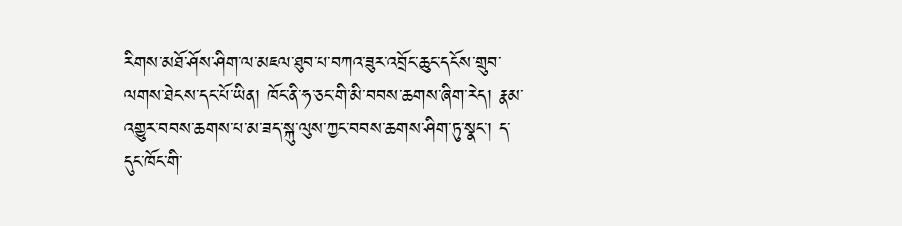རིགས་མཐོ་ཤོས་ཤིག་ལ་མཇལ་ཐུབ་པ་བཀའ་ཟུར་འབྲོང་ཆུང་དངོས་གྲུབ་ལགས་ཐེངས་དང་པོ་ཡིན། ཁོང་ནི་ཧ་ཅང་གི་མི་བབས་ཆགས་ཞིག་རེད། རྣམ་འགྱུར་བབས་ཆགས་པ་མ་ཟད་སྐུ་ལུས་ཀྱང་བབས་ཆགས་ཤིག་ཏུ་སྣང་། ད་དུང་ཁོང་གི་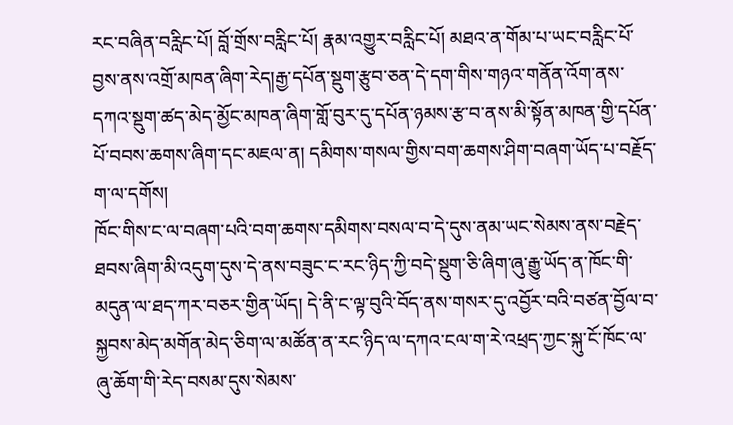རང་བཞིན་བརླིང་པོ། བློ་གྲོས་བརླིང་པོ། རྣམ་འགྱུར་བརླིང་པོ། མཐའ་ན་གོམ་པ་ཡང་བརླིང་པོ་བྱས་ནས་འགྲོ་མཁན་ཞིག་རེད།རྒྱ་དཔོན་སྡུག་རྩུབ་ཅན་དེ་དག་གིས་གཉའ་གནོན་འོག་ནས་དཀའ་སྡུག་ཚད་མེད་མྱོང་མཁན་ཞིག་གློ་བུར་དུ་དཔོན་ཉམས་རྩ་བ་ནས་མི་སྟོན་མཁན་གྱི་དཔོན་པོ་བབས་ཆགས་ཞིག་དང་མཇལ་ན། དམིགས་གསལ་གྱིས་བག་ཆགས་ཤིག་བཞག་ཡོད་པ་བརྗོད་ག་ལ་དགོས།
ཁོང་གིས་ང་ལ་བཞག་པའི་བག་ཆགས་དམིགས་བསལ་བ་དེ་དུས་ནམ་ཡང་སེམས་ནས་བརྗེད་ཐབས་ཞིག་མི་འདུག་དུས་དེ་ནས་བཟུང་ང་རང་ཉིད་ཀྱི་བདེ་སྡུག་ཅི་ཞིག་ཞུ་རྒྱུ་ཡོད་ན་ཁོང་གི་མདུན་ལ་ཐད་ཀར་བཅར་གྱིན་ཡོད། དེ་ནི་ང་ལྟ་བུའི་བོད་ནས་གསར་དུ་འབྱོར་བའི་བཙན་བྱོལ་བ་སྐྱབས་མེད་མགོན་མེད་ཅིག་ལ་མཚོན་ན་རང་ཉིད་ལ་དཀའ་ངལ་ག་རེ་འཕྲད་ཀྱང་སྐུ་ངོ་ཁོང་ལ་ཞུ་ཆོག་གི་རེད་བསམ་དུས་སེམས་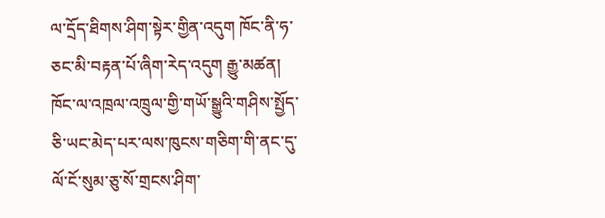ལ་དྲོད་ཐིགས་ཤིག་སྟེར་གྱིན་འདུག ཁོང་ནི་ཧ་ཅང་མི་བརྟན་པོ་ཞིག་རེད་འདུག རྒྱུ་མཚན། ཁོང་ལ་འཁྲལ་འཁྲུལ་གྱི་གཡོ་སྒྱུའི་གཤིས་སྤྱོད་ཅི་ཡང་མེད་པར་ལས་ཁུངས་གཅིག་གི་ནང་དུ་ལོ་ངོ་སུམ་ཅུ་སོ་གྲངས་ཤིག་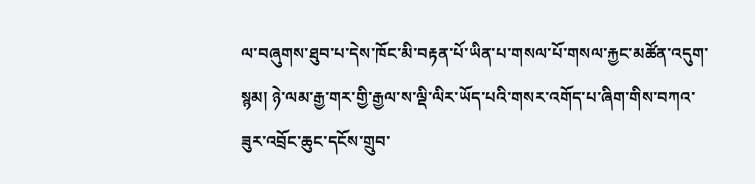ལ་བཞུགས་ཐུབ་པ་དེས་ཁོང་མི་བརྟན་པོ་ཡིན་པ་གསལ་པོ་གསལ་རྐྱང་མཚོན་འདུག་སྙམ། ཉེ་ལམ་རྒྱ་གར་གྱི་རྒྱལ་ས་ལྡི་ལིར་ཡོད་པའི་གསར་འགོད་པ་ཞིག་གིས་བཀའ་ཟུར་འབྲོང་ཆུང་དངོས་གྲུབ་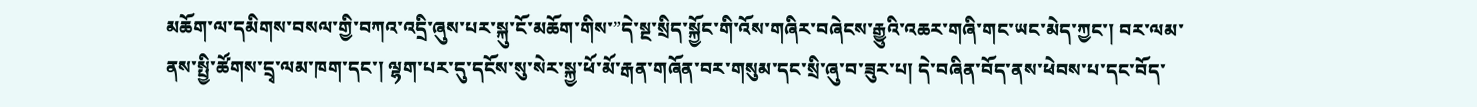མཆོག་ལ་དམིགས་བསལ་གྱི་བཀའ་འདྲི་ཞུས་པར་སྐུ་ངོ་མཆོག་གིས་”དེ་སྔ་སྲིད་སྐྱོང་གི་འོས་གཞིར་བཞེངས་རྒྱུའི་འཆར་གཞི་གང་ཡང་མེད་ཀྱང་། བར་ལམ་ནས་སྤྱི་ཚོགས་དྲྭ་ལམ་ཁག་དང་། ལྷག་པར་དུ་དངོས་སུ་སེར་སྐྱ་ཕོ་མོ་རྒན་གཞོན་བར་གསུམ་དང་སྲི་ཞུ་བ་ཟུར་པ། དེ་བཞིན་བོད་ནས་ཕེབས་པ་དང་བོད་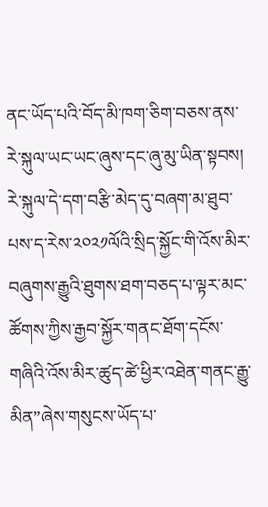ནང་ཡོད་པའི་བོད་མི་ཁག་ཅིག་བཅས་ནས་རེ་སྐུལ་ཡང་ཡང་ཞུས་དང་ཞུ་མུ་ཡིན་སྟབས། རེ་སྐུལ་དེ་དག་བརྩི་མེད་དུ་བཞག་མ་ཐུབ་པས་ད་རེས་༢༠༢༡ལོའི་སྲིད་སྐྱོང་གི་འོས་མིར་བཞུགས་རྒྱུའི་ཐུགས་ཐག་བཅད་པ་ལྟར་མང་ཚོགས་ཀྱིས་རྒྱབ་སྐྱོར་གནང་ཐོག་དངོས་གཞིའི་འོས་མིར་ཚུད་ཚེ་ཕྱིར་འཐེན་གནང་རྒྱུ་མིན”ཞེས་གསུངས་ཡོད་པ་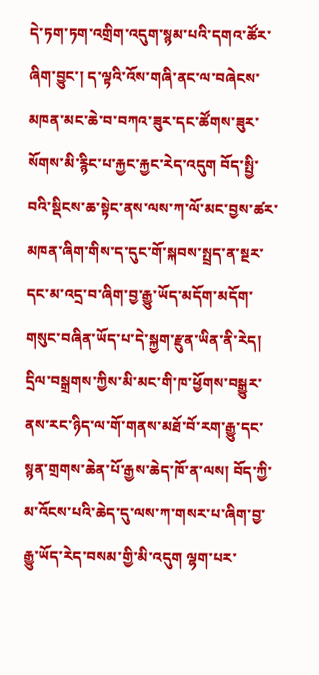དེ་ཏག་ཏག་འགྲིག་འདུག་སྙམ་པའི་དགའ་ཚོར་ཞིག་བྱུང་། ད་ལྟའི་འོས་གཞི་ནང་ལ་བཞེངས་མཁན་མང་ཆེ་བ་བཀའ་ཟུར་དང་ཚོགས་ཟུར་སོགས་མི་རྙིང་པ་རྐྱང་རྐྱང་རེད་འདུག བོད་སྤྱི་བའི་སྡིངས་ཆ་སྟེང་ནས་ལས་ཀ་ལོ་མང་བྱས་ཚར་མཁན་ཞིག་གིས་ད་དུང་གོ་སྐབས་སྤྲད་ན་སྔར་དང་མ་འདྲ་བ་ཞིག་བྱ་རྒྱུ་ཡོད་མདོག་མདོག་གསུང་བཞིན་ཡོད་པ་དེ་སྐྱག་རྫུན་ཡིན་ནི་རེད། དྲིལ་བསྒྲགས་ཀྱིས་མི་མང་གི་ཁ་ཕྱོགས་བསྒྱུར་ནས་རང་ཉིད་ལ་གོ་གནས་མཐོ་བོ་རག་རྒྱུ་དང་སྙན་གྲགས་ཆེན་པོ་རྒྱས་ཆེད་ཁོ་ན་ལས། བོད་ཀྱི་མ་འོངས་པའི་ཆེད་དུ་ལས་ཀ་གསར་པ་ཞིག་བྱ་རྒྱུ་ཡོད་རེད་བསམ་གྱི་མི་འདུག ལྷག་པར་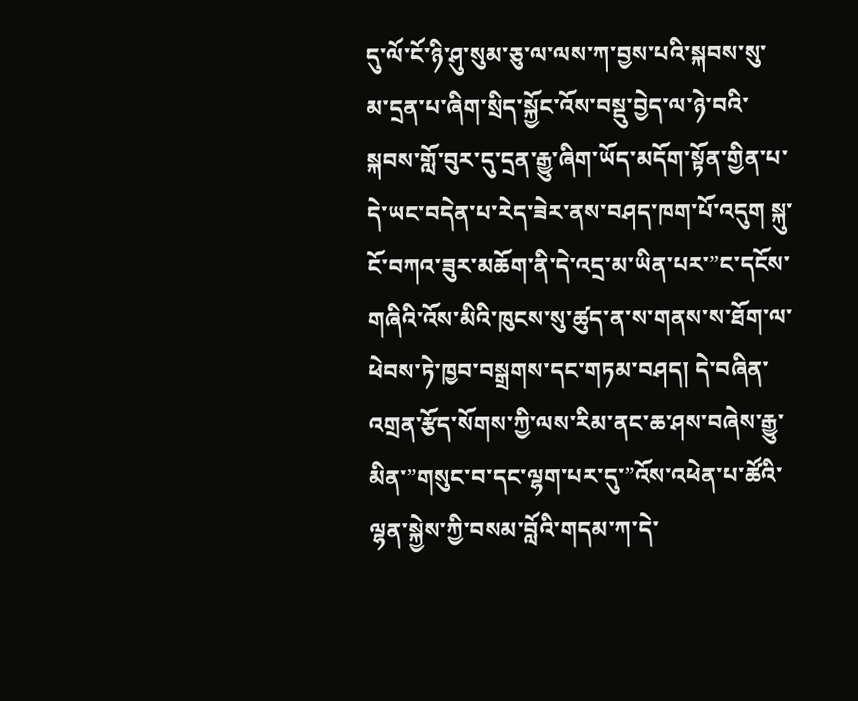དུ་ལོ་ངོ་ཉི་ཤུ་སུམ་ཅུ་ལ་ལས་ཀ་བྱས་པའི་སྐབས་སུ་མ་དྲན་པ་ཞིག་སྲིད་སྐྱོང་འོས་བསྡུ་བྱེད་ལ་ཉེ་བའི་སྐབས་གློ་བུར་དུ་དྲན་རྒྱུ་ཞིག་ཡོད་མདོག་སྟོན་གྱིན་པ་དེ་ཡང་བདེན་པ་རེད་ཟེར་ནས་བཤད་ཁག་པོ་འདུག སྐུ་ངོ་བཀའ་ཟུར་མཆོག་ནི་དེ་འདྲ་མ་ཡིན་པར་”ང་དངོས་གཞིའི་འོས་མིའི་ཁུངས་སུ་ཚུད་ན་ས་གནས་ས་ཐོག་ལ་ཕེབས་ཏེ་ཁྱབ་བསྒྲགས་དང་གཏམ་བཤད། དེ་བཞིན་འགྲན་རྩོད་སོགས་ཀྱི་ལས་རིམ་ནང་ཆ་ཤས་བཞེས་རྒྱུ་མིན་”གསུང་བ་དང་ལྷག་པར་དུ་”འོས་འཕེན་པ་ཚོའི་ལྷན་སྐྱེས་ཀྱི་བསམ་བློའི་གདམ་ཀ་དེ་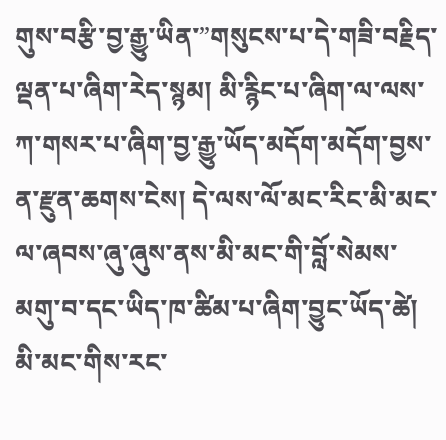གུས་བརྩི་བྱ་རྒྱུ་ཡིན་”གསུངས་པ་དེ་གཟི་བརྗིད་ལྡན་པ་ཞིག་རེད་སྙམ། མི་རྙིང་པ་ཞིག་ལ་ལས་ཀ་གསར་པ་ཞིག་བྱ་རྒྱུ་ཡོད་མདོག་མདོག་བྱས་ན་རྫུན་ཆགས་ངེས། དེ་ལས་ལོ་མང་རིང་མི་མང་ལ་ཞབས་ཞུ་ཞུས་ནས་མི་མང་གི་བློ་སེམས་མགུ་བ་དང་ཡིད་ཁ་ཚིམ་པ་ཞིག་བྱུང་ཡོད་ཚེ། མི་མང་གིས་རང་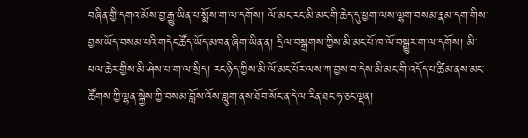བཞིན་གྱི་དགའ་མོས་བྱ་རྒྱུ་ཡིན་པ་སྨོས་ག་ལ་དགོས། ལོ་མང་རང་མི་མང་གི་ཆེད་དུ་ཕྱག་ལས་ལྷག་བསམ་རྣམ་དག་གིས་བྱས་ཡོད་བསམ་པའི་གདེང་ཚོད་ཡོད་མཁན་ཞིག་ཡིན་ན། དྲིལ་བསྒྲགས་ཀྱིས་མི་མང་པོ་ཁ་ལོ་བསྒྱུར་ག་ལ་དགོས། མི་ཕལ་ཆེར་གྱིས་མི་ཤེས་པ་ག་ལ་སྲིད། རང་ཉིད་ཀྱིས་མི་ལོ་མང་པོར་ལས་ཀ་བྱས་བ་དེས་མི་མང་གི་འདོད་པ་ཚིམ་ནས་མང་ཚོགས་ཀྱི་ལྷན་སྐྱེས་ཀྱི་བསམ་བློས་འོས་བླུག་ནས་ཐོབ་སོང་ན་དེ་ལ་རིན་ཐང་ཧ་ཅང་ལྡན།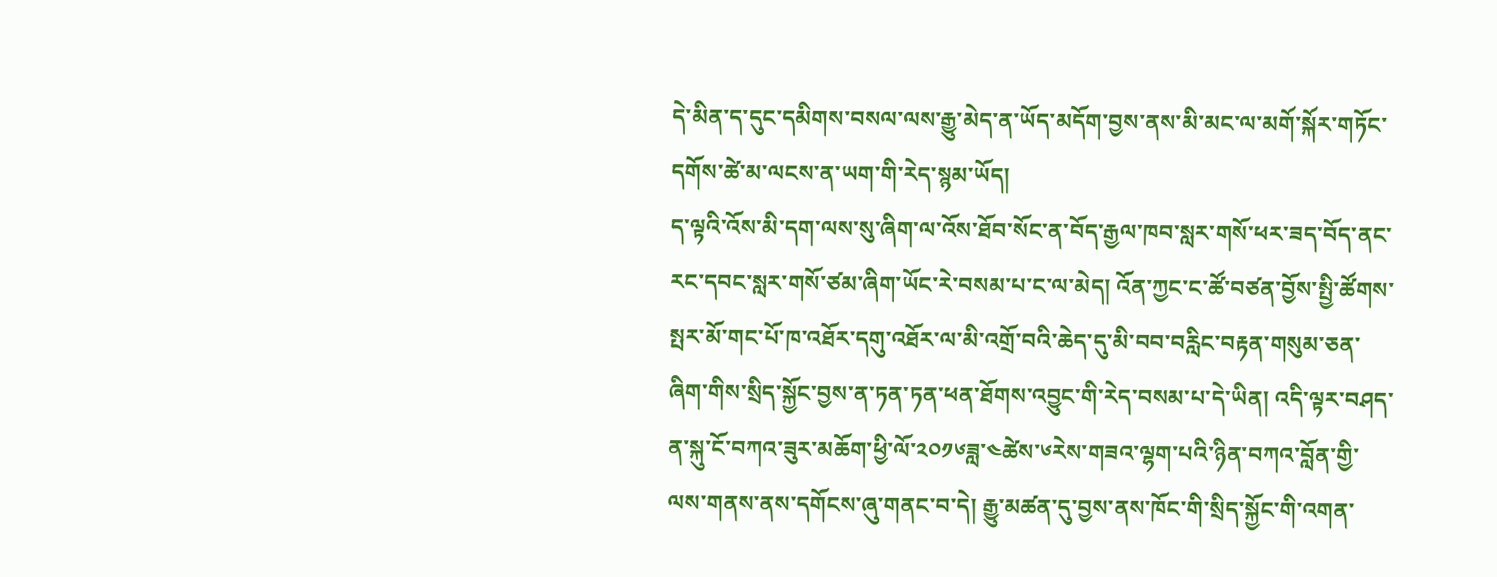དེ་མིན་ད་དུང་དམིགས་བསལ་ལས་རྒྱུ་མེད་ན་ཡོད་མདོག་བྱས་ནས་མི་མང་ལ་མགོ་སྐོར་གཏོང་དགོས་ཚེ་མ་ལངས་ན་ཡག་གི་རེད་སྙམ་ཡོད།
ད་ལྟའི་འོས་མི་དག་ལས་སུ་ཞིག་ལ་འོས་ཐོབ་སོང་ན་བོད་རྒྱལ་ཁབ་སླར་གསོ་ཕར་ཟད་བོད་ནང་རང་དབང་སླར་གསོ་ཙམ་ཞིག་ཡོང་རེ་བསམ་པ་ང་ལ་མེད། འོན་ཀྱང་ང་ཚོ་བཙན་བྱོས་སྤྱི་ཚོགས་སྤར་མོ་གང་པོ་ཁ་འཐོར་དགུ་འཐོར་ལ་མི་འགྲོ་བའི་ཆེད་དུ་མི་བབ་བརླིང་བརྟན་གསུམ་ཅན་ཞིག་གིས་སྲིད་སྐྱོང་བྱས་ན་ཏན་ཏན་ཕན་ཐོགས་འབྱུང་གི་རེད་བསམ་པ་དེ་ཡིན། འདི་ལྟར་བཤད་ན་སྐུ་ངོ་བཀའ་ཟུར་མཆོག་ཕྱི་ལོ་༢༠༡༦ཟླ་༤ཚེས་༦རེས་གཟའ་ལྷག་པའི་ཉིན་བཀའ་བློན་གྱི་ལས་གནས་ནས་དགོངས་ཞུ་གནང་བ་དེ། རྒྱུ་མཚན་དུ་བྱས་ནས་ཁོང་གི་སྲིད་སྐྱོང་གི་འགན་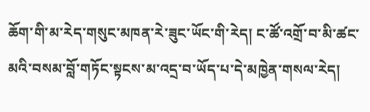ཆོག་གི་མ་རེད་གསུང་མཁན་རེ་ཟུང་ཡོང་གི་རེད། ང་ཚོ་འགྲོ་བ་མི་ཚང་མའི་བསམ་བློ་གཏོང་སྟངས་མ་འདྲ་བ་ཡོད་པ་དེ་མཁྱེན་གསལ་རེད།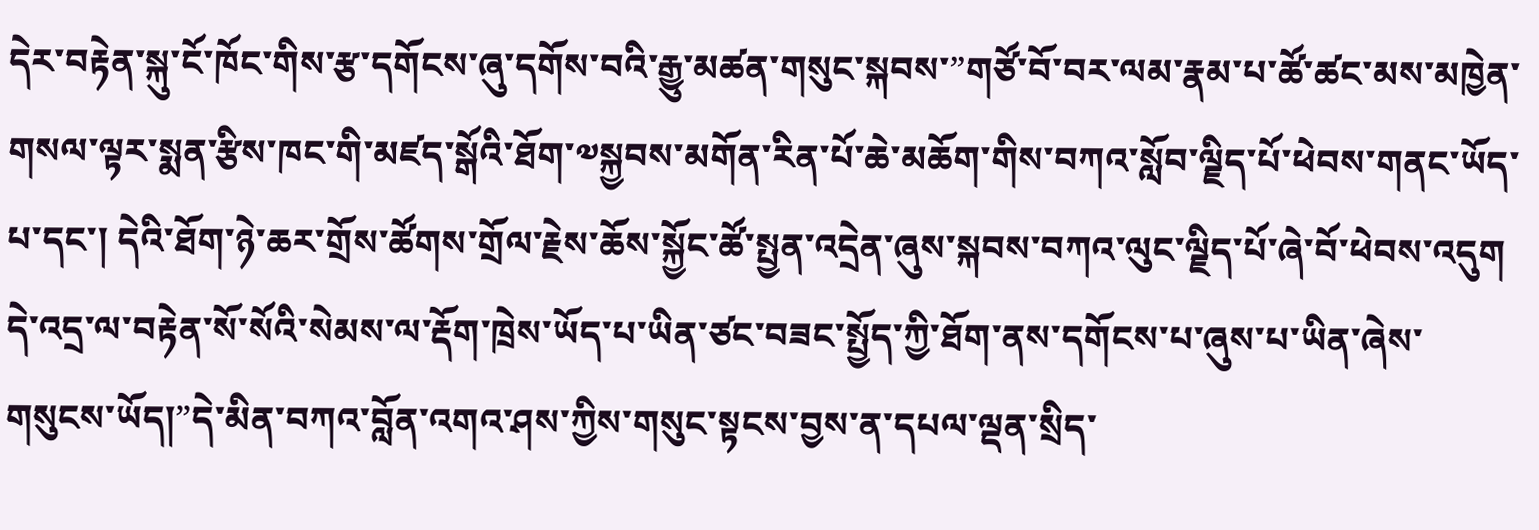དེར་བརྟེན་སྐུ་ངོ་ཁོང་གིས་རྩ་དགོངས་ཞུ་དགོས་བའི་རྒྱུ་མཚན་གསུང་སྐབས་”གཙོ་བོ་བར་ལམ་རྣམ་པ་ཚོ་ཚང་མས་མཁྱེན་གསལ་ལྟར་སྨན་རྩིས་ཁང་གི་མཛད་སྒོའི་ཐོག་༧སྐྱབས་མགོན་རིན་པོ་ཆེ་མཆོག་གིས་བཀའ་སློབ་ལྗིད་པོ་ཕེབས་གནང་ཡོད་པ་དང་། དེའི་ཐོག་ཉེ་ཆར་གྲོས་ཚོགས་གྲོལ་རྗེས་ཆོས་སྐྱོང་ཚོ་སྤྱན་འདྲེན་ཞུས་སྐབས་བཀའ་ལུང་ལྗིད་པོ་ཞེ་བོ་ཕེབས་འདུག དེ་འདྲ་ལ་བརྟེན་སོ་སོའི་སེམས་ལ་རྡོག་ཁྲེས་ཡོད་པ་ཡིན་ཙང་བཟང་སྤྱོད་ཀྱི་ཐོག་ནས་དགོངས་པ་ཞུས་པ་ཡིན་ཞེས་གསུངས་ཡོད།”དེ་མིན་བཀའ་བློན་འགའ་ཤས་ཀྱིས་གསུང་སྟངས་བྱས་ན་དཔལ་ལྡན་སྲིད་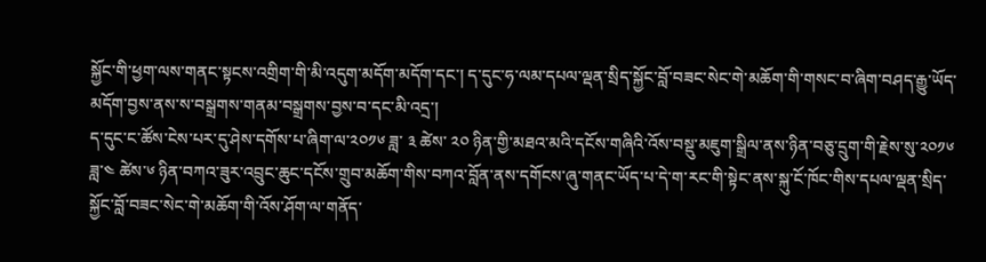སྐྱོང་གི་ཕྱག་ལས་གནང་སྟངས་འགྲིག་གི་མི་འདུག་མདོག་མདོག་དང་། ད་དུང་ཧ་ལམ་དཔལ་ལྡན་སྲིད་སྐྱོང་བློ་བཟང་སེང་གེ་མཆོག་གི་གསང་བ་ཞིག་བཤད་རྒྱུ་ཡོད་མདོག་བྱས་ནས་ས་བསྒྲགས་གནམ་བསྒྲགས་བྱས་བ་དང་མི་འདྲ་།
ད་དུང་ང་ཚོས་ངེས་པར་དུ་ཤེས་དགོས་པ་ཞིག་ལ་༢༠༡༦ ཟླ་ ༣ ཚེས་ ༢༠ ཉིན་གྱི་མཐའ་མའི་དངོས་གཞིའི་འོས་བསྡུ་མཇུག་སྒྲིལ་ནས་ཉིན་བཅུ་དྲུག་གི་རྗེས་སུ་༢༠༡༦ ཟླ་༤ ཚེས་༦ ཉིན་བཀའ་ཟུར་འབྲུང་ཆུང་དངོས་གྲུབ་མཆོག་གིས་བཀའ་བློན་ནས་དགོངས་ཞུ་གནང་ཡོད་པ་དེ་ག་རང་གི་སྟེང་ནས་སྐུ་ངོ་ཁོང་གིས་དཔལ་ལྡན་སྲིད་སྐྱོང་བློ་བཟང་སེང་གེ་མཆོག་གི་འོས་ཤོག་ལ་གནོད་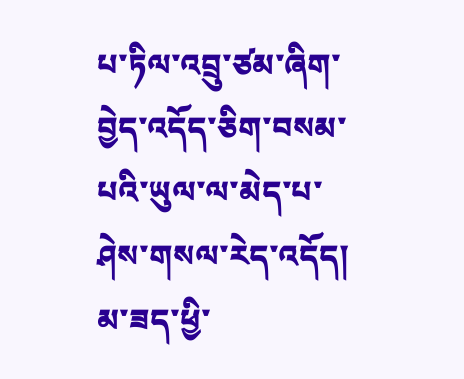པ་ཏིལ་འབྲུ་ཙམ་ཞིག་བྱེད་འདོད་ཅིག་བསམ་པའི་ཡུལ་ལ་མེད་པ་ཤེས་གསལ་རེད་འདོད།
མ་ཟད་ཕྱི་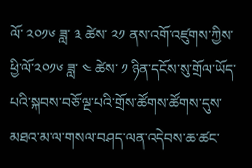ལོ་ ༢༠༡༦ ཟླ་ ༣ ཚེས་ ༢༡ ནས་འགོ་འཛུགས་ཀྱིས་ཕྱི་ལོ་༢༠༡༦ ཟླ་ ༤ ཚེས་ ༡ ཉིན་དངོས་སུ་གྲོལ་ཡོད་པའི་སྐབས་བཅོ་ལྔ་པའི་གྲོས་ཚོགས་ཚོགས་དུས་མཐའ་མ་ལ་གསལ་བཤད་ལན་འདེབས་ཆ་ཚང་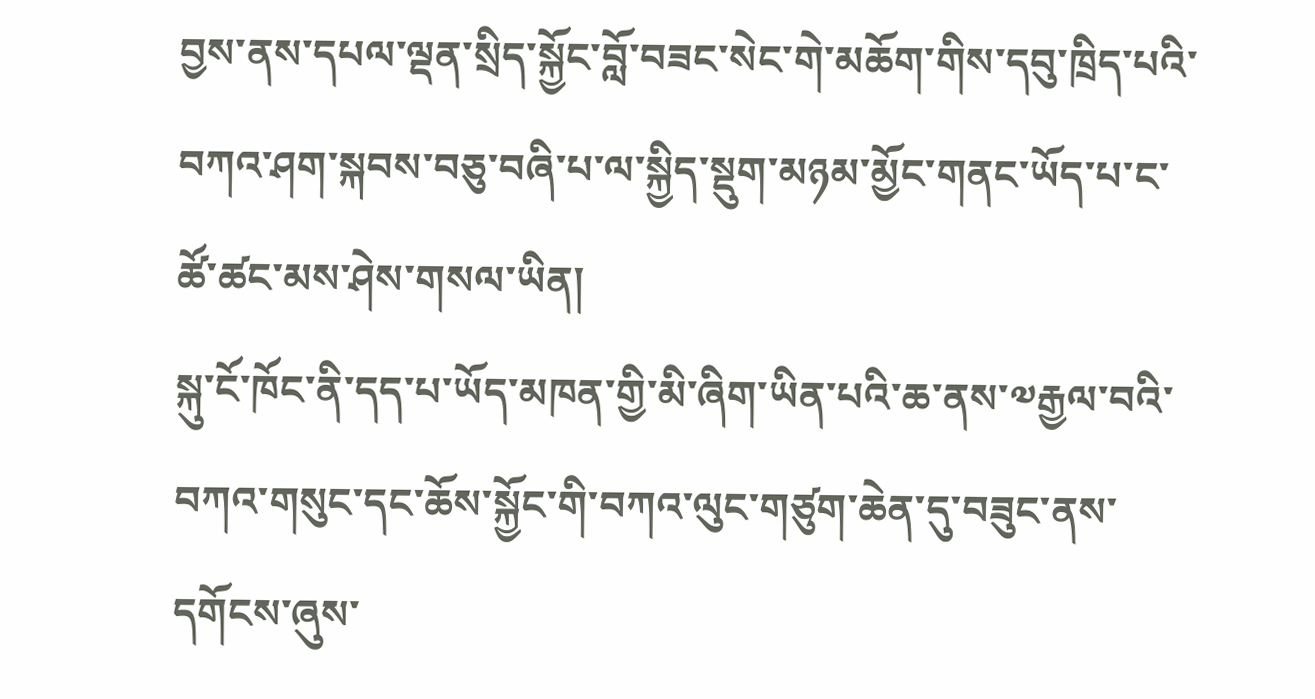བྱས་ནས་དཔལ་ལྡན་སྲིད་སྐྱོང་བློ་བཟང་སེང་གེ་མཆོག་གིས་དབུ་ཁྲིད་པའི་བཀའ་ཤག་སྐབས་བཅུ་བཞི་པ་ལ་སྐྱིད་སྡུག་མཉམ་མྱོང་གནང་ཡོད་པ་ང་ཚོ་ཚང་མས་ཤེས་གསལ་ཡིན།
སྐུ་ངོ་ཁོང་ནི་དད་པ་ཡོད་མཁན་གྱི་མི་ཞིག་ཡིན་པའི་ཆ་ནས་༧རྒྱལ་བའི་བཀའ་གསུང་དང་ཆོས་སྐྱོང་གི་བཀའ་ལུང་གཙུག་ཆེན་དུ་བཟུང་ནས་དགོངས་ཞུས་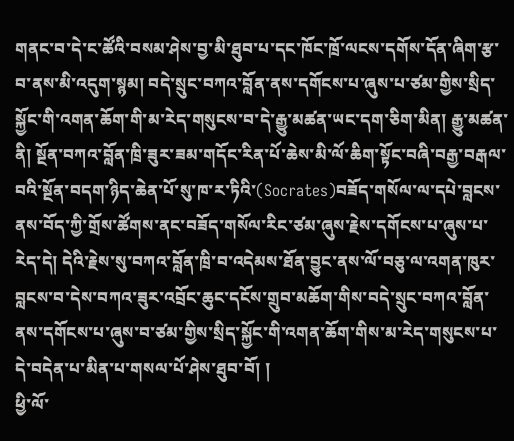གནང་བ་དེ་ང་ཚོའི་བསམ་ཤེས་བྱ་མི་ཐུབ་པ་དང་ཁོང་ཁྲོ་ལངས་དགོས་དོན་ཞིག་རྩ་བ་ནས་མི་འདུག་སྙམ། བདེ་སྲུང་བཀའ་བློན་ནས་དགོངས་པ་ཞུས་པ་ཙམ་གྱིས་སྲིད་སྐྱོང་གི་འགན་ཆོག་གི་མ་རེད་གསུངས་བ་དེ་རྒྱུ་མཚན་ཡང་དག་ཅིག་མིན། རྒྱུ་མཚན་ནི། སྔོན་བཀའ་བློན་ཁྲི་ཟུར་ཟམ་གདོང་རིན་པོ་ཆེས་མི་ལོ་ཆིག་སྟོང་བཞི་བརྒྱ་བརྒལ་བའི་སྔོན་བདག་ཉིད་ཆེན་པོ་སུ་ཁ་ར་ཏིའི་(Socrates)བཟོད་གསོལ་ལ་དཔེ་བླངས་ནས་བོད་ཀྱི་གྲོས་ཚོགས་ནང་བཟོད་གསོལ་རིང་ཙམ་ཞུས་རྗེས་དགོངས་པ་ཞུས་པ་རེད་དེ། དེའི་རྗེས་སུ་བཀའ་བློན་ཁྲི་བ་འདེམས་ཐོན་བྱུང་ནས་ལོ་བཅུ་ལ་འགན་ཁུར་བླངས་བ་དེས་བཀའ་ཟུར་འབྲོང་ཆུང་དངོས་གྲུབ་མཆོག་གིས་བདེ་སྲུང་བཀའ་བློན་ནས་དགོངས་པ་ཞུས་བ་ཙམ་གྱིས་སྲིད་སྐྱོང་གི་འགན་ཆོག་གིས་མ་རེད་གསུངས་པ་དེ་བདེན་པ་མིན་པ་གསལ་པོ་ཤེས་ཐུབ་བོ། །
ཕྱི་ལོ་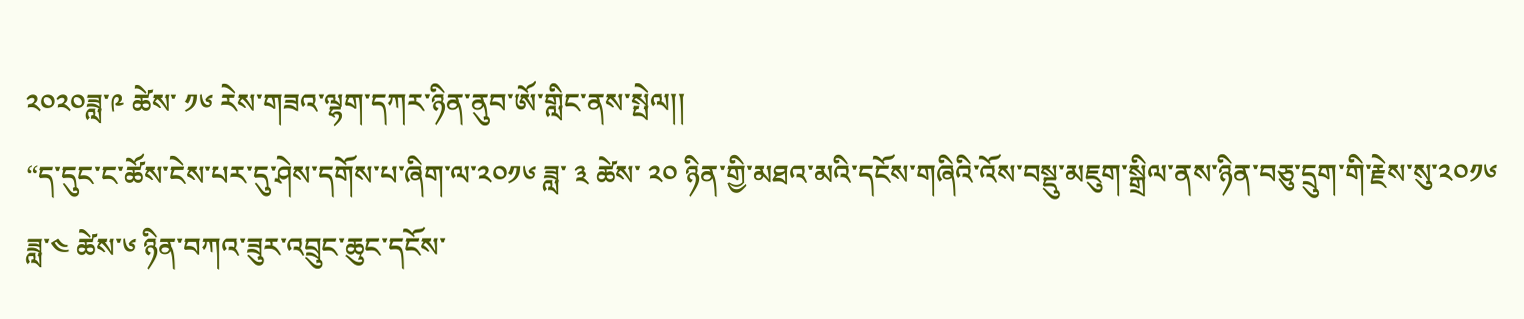༢༠༢༠ཟླ་༩ ཚེས་ ༡༦ རེས་གཟའ་ལྷག་དཀར་ཉིན་ནུབ་ཨོ་གླིང་ནས་སྤེལ།།
“ད་དུང་ང་ཚོས་ངེས་པར་དུ་ཤེས་དགོས་པ་ཞིག་ལ་༢༠༡༦ ཟླ་ ༣ ཚེས་ ༢༠ ཉིན་གྱི་མཐའ་མའི་དངོས་གཞིའི་འོས་བསྡུ་མཇུག་སྒྲིལ་ནས་ཉིན་བཅུ་དྲུག་གི་རྗེས་སུ་༢༠༡༦ ཟླ་༤ ཚེས་༦ ཉིན་བཀའ་ཟུར་འབྲུང་ཆུང་དངོས་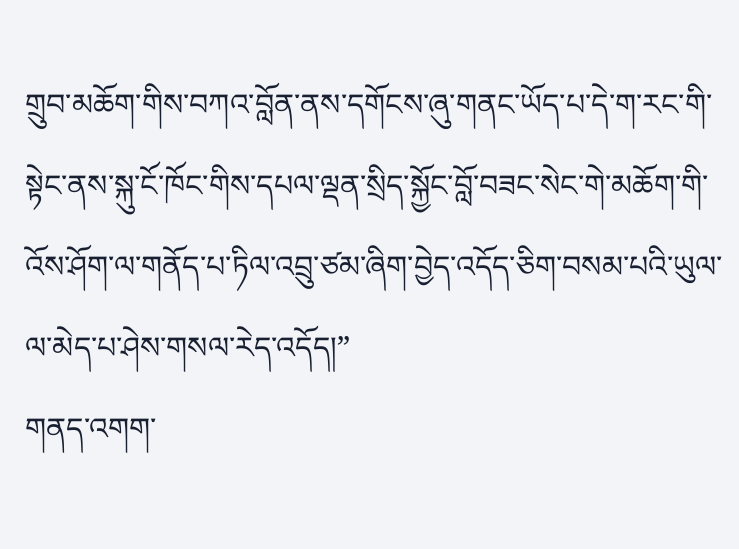གྲུབ་མཆོག་གིས་བཀའ་བློན་ནས་དགོངས་ཞུ་གནང་ཡོད་པ་དེ་ག་རང་གི་སྟེང་ནས་སྐུ་ངོ་ཁོང་གིས་དཔལ་ལྡན་སྲིད་སྐྱོང་བློ་བཟང་སེང་གེ་མཆོག་གི་འོས་ཤོག་ལ་གནོད་པ་ཏིལ་འབྲུ་ཙམ་ཞིག་བྱེད་འདོད་ཅིག་བསམ་པའི་ཡུལ་ལ་མེད་པ་ཤེས་གསལ་རེད་འདོད།”
གནད་འགག་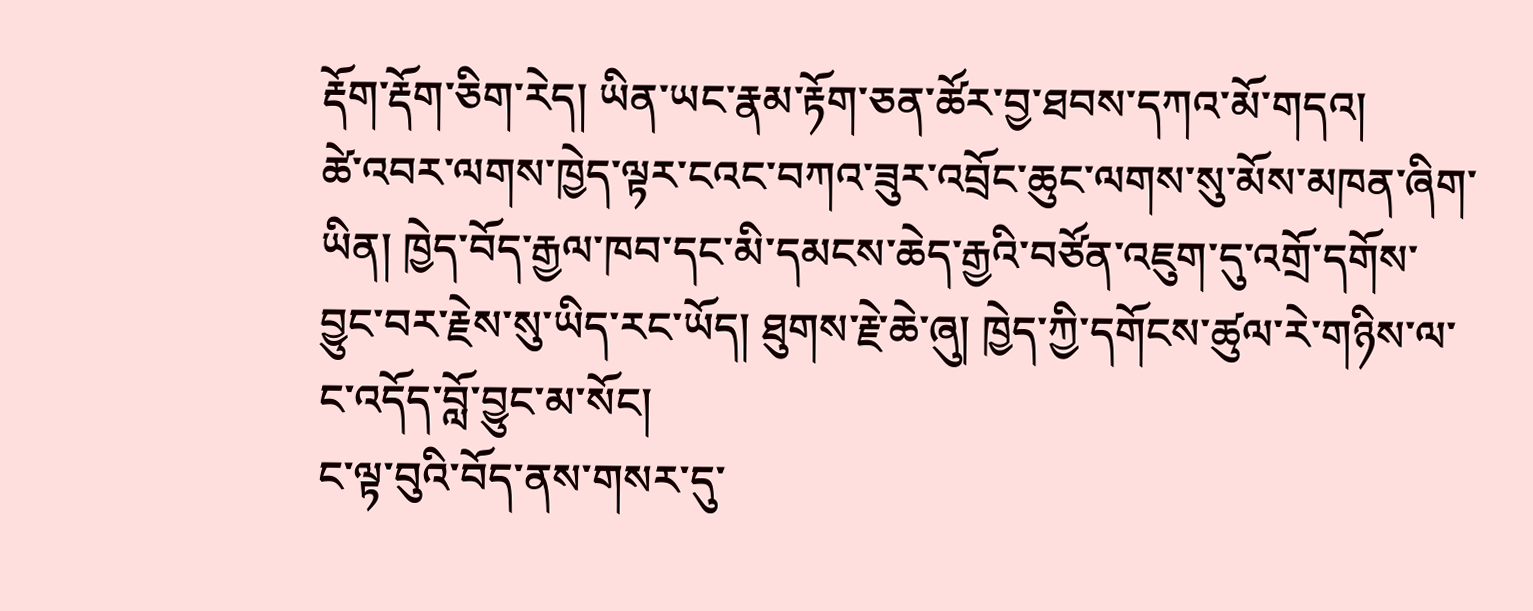རྡོག་རྡོག་ཅིག་རེད། ཡིན་ཡང་རྣམ་རྟོག་ཅན་ཚོར་བྱ་ཐབས་དཀའ་མོ་གདའ།
ཚེ་འབར་ལགས་ཁྱེད་ལྟར་ངའང་བཀའ་ཟུར་འབྲོང་ཆུང་ལགས་སུ་མོས་མཁན་ཞིག་ཡིན། ཁྱེད་བོད་རྒྱལ་ཁབ་དང་མི་དམངས་ཆེད་རྒྱའི་བཙོན་འཇུག་དུ་འགྲོ་དགོས་བྱུང་བར་རྗེས་སུ་ཡིད་རང་ཡོད། ཐུགས་རྗེ་ཆེ་ཞུ། ཁྱེད་ཀྱི་དགོངས་ཚུལ་རེ་གཉིས་ལ་ང་འདོད་བློ་བྱུང་མ་སོང།
ང་ལྟ་བུའི་བོད་ནས་གསར་དུ་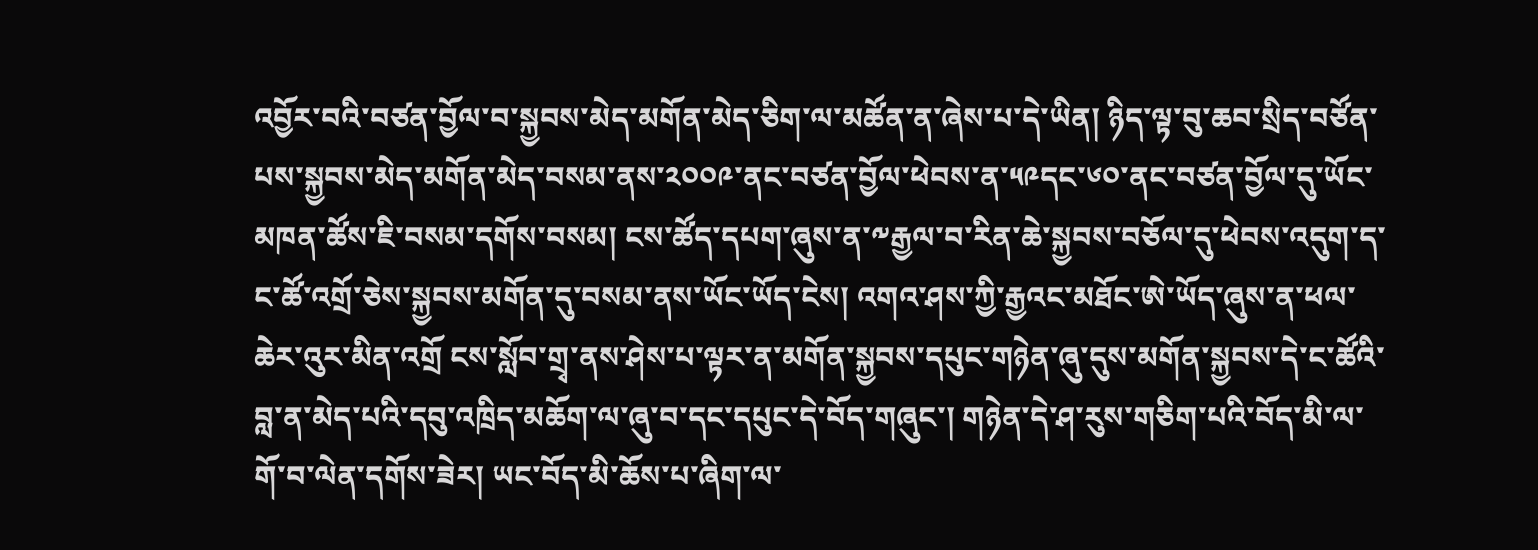འབྱོར་བའི་བཙན་བྱོལ་བ་སྐྱབས་མེད་མགོན་མེད་ཅིག་ལ་མཚོན་ན་ཞེས་པ་དེ་ཡིན། ཉིད་ལྟ་བུ་ཆབ་སྲིད་བཙོན་པས་སྐྱབས་མེད་མགོན་མེད་བསམ་ནས་༢༠༠༩་ནང་བཙན་བྱོལ་ཕེབས་ན་༥༩དང་༦༠་ནང་བཙན་བྱོལ་དུ་ཡོང་མཁན་ཚོས་ཇི་བསམ་དགོས་བསམ། ངས་ཚོད་དཔག་ཞུས་ན་༸རྒྱལ་བ་རིན་ཆེ་སྐྱབས་བཅོལ་དུ་ཕེབས་འདུག་ད་ང་ཚོ་འགྲོ་ཅེས་སྐྱབས་མགོན་དུ་བསམ་ནས་ཡོང་ཡོད་ངེས། འགའ་ཤས་ཀྱི་རྒྱའང་མཐོང་ཨེ་ཡོད་ཞུས་ན་ཕལ་ཆེར་འུར་མིན་འགྲོ ངས་སློབ་གྲྭ་ནས་ཤེས་པ་ལྟར་ན་མགོན་སྐྱབས་དཔུང་གཉེན་ཞུ་དུས་མགོན་སྐྱབས་དེ་ང་ཚོའི་བླ་ན་མེད་པའི་དབུ་འཁྲིད་མཆོག་ལ་ཞུ་བ་དང་དཔུང་དེ་བོད་གཞུང་། གཉེན་དེ་ཤ་རུས་གཅིག་པའི་བོད་མི་ལ་གོ་བ་ལེན་དགོས་ཟེར། ཡང་བོད་མི་ཆོས་པ་ཞིག་ལ་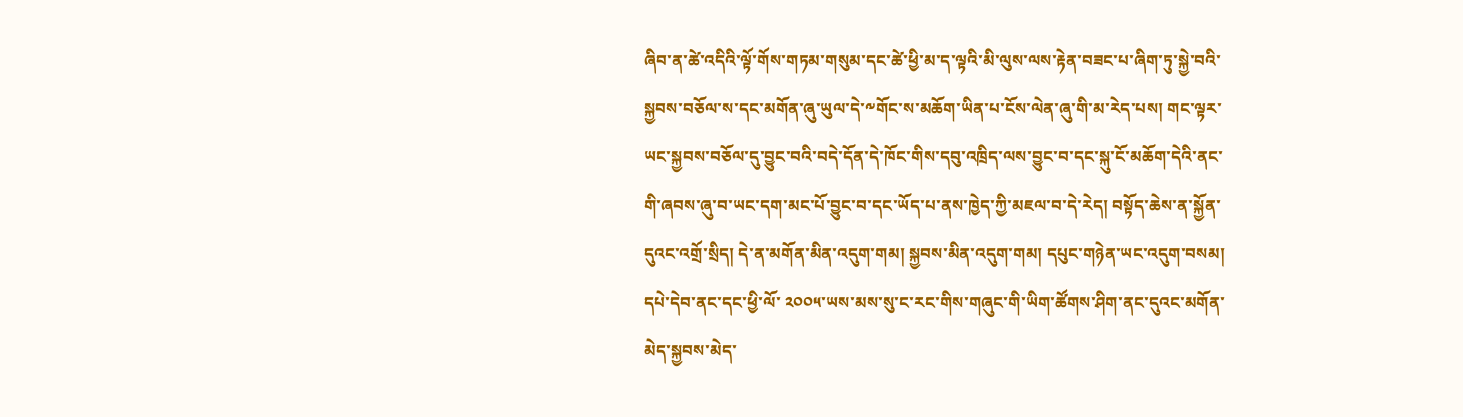ཞིབ་ན་ཚེ་འདིའི་ལྟོ་གོས་གཏམ་གསུམ་དང་ཚེ་ཕྱི་མ་ད་ལྟའི་མི་ལུས་ལས་རྟེན་བཟང་པ་ཞིག་ཏུ་སྐྱེ་བའི་སྐྱབས་བཅོལ་ས་དང་མགོན་ཞུ་ཡུལ་དེ་༸གོང་ས་མཆོག་ཡིན་པ་ངོས་ལེན་ཞུ་གི་མ་རེད་པས། གང་ལྟར་ཡང་སྐྱབས་བཅོལ་དུ་བྱུང་བའི་བདེ་དོན་དེ་ཁོང་གིས་དབུ་འཁྲིད་ལས་བྱུང་བ་དང་སྐུ་ངོ་མཆོག་དེའི་ནང་གི་ཞབས་ཞུ་བ་ཡང་དག་མང་པོ་བྱུང་བ་དང་ཡོད་པ་ནས་ཁྱེད་ཀྱི་མཇལ་བ་དེ་རེད། བསྟོད་ཆེས་ན་སྐྱོན་དུའང་འགྲོ་སྲིད། དེ་ན་མགོན་མིན་འདུག་གམ། སྐྱབས་མིན་འདུག་གམ། དཔུང་གཉེན་ཡང་འདུག་བསམ། དཔེ་དེབ་ནང་དང་ཕྱི་ལོ་ ༢༠༠༥་ཡས་མས་སུ་ང་རང་གིས་གཞུང་གི་ཡིག་ཚོགས་ཤིག་ནང་དུའང་མགོན་མེད་སྐྱབས་མེད་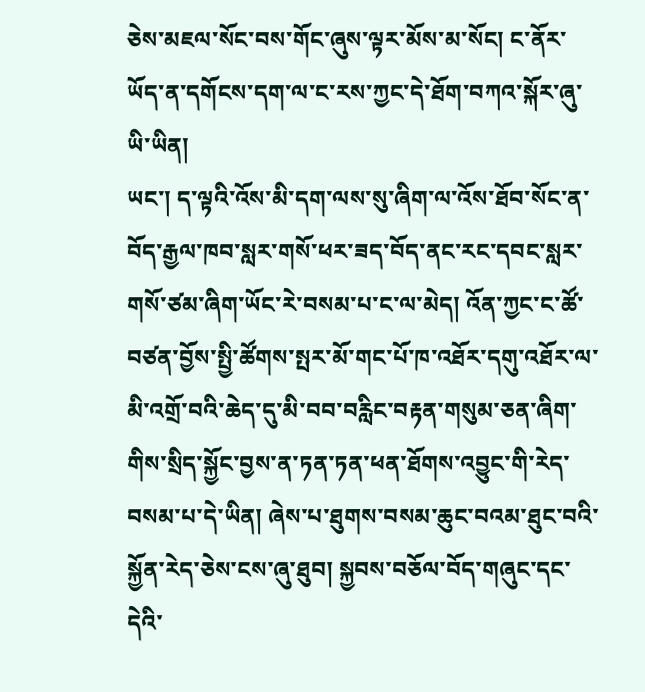ཅེས་མཇལ་སོང་བས་གོང་ཞུས་ལྟར་མོས་མ་སོང། ང་ནོར་ཡོད་ན་དགོངས་དག་ལ་ང་རས་ཀྱང་དེ་ཐོག་བཀའ་སྐོར་ཞུ་ཡི་ཡིན།
ཡང་། ད་ལྟའི་འོས་མི་དག་ལས་སུ་ཞིག་ལ་འོས་ཐོབ་སོང་ན་བོད་རྒྱལ་ཁབ་སླར་གསོ་ཕར་ཟད་བོད་ནང་རང་དབང་སླར་གསོ་ཙམ་ཞིག་ཡོང་རེ་བསམ་པ་ང་ལ་མེད། འོན་ཀྱང་ང་ཚོ་བཙན་བྱོས་སྤྱི་ཚོགས་སྤར་མོ་གང་པོ་ཁ་འཐོར་དགུ་འཐོར་ལ་མི་འགྲོ་བའི་ཆེད་དུ་མི་བབ་བརླིང་བརྟན་གསུམ་ཅན་ཞིག་གིས་སྲིད་སྐྱོང་བྱས་ན་ཏན་ཏན་ཕན་ཐོགས་འབྱུང་གི་རེད་བསམ་པ་དེ་ཡིན། ཞེས་པ་ཐུགས་བསམ་ཆུང་བའམ་ཐུང་བའི་སྐྱོན་རེད་ཅེས་ངས་ཞུ་ཐུབ། སྐྱབས་བཅོལ་བོད་གཞུང་དང་དེའི་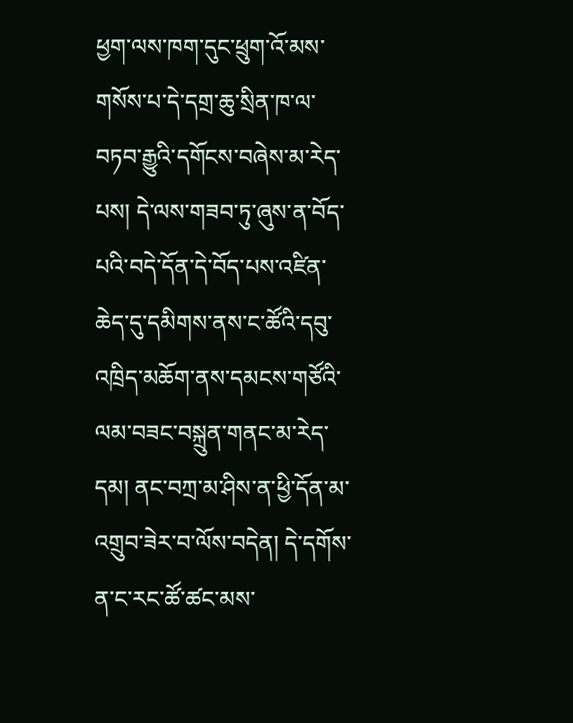ཕྱག་ལས་ཁག་དུང་ཕྲུག་འོ་མས་གསོས་པ་དེ་དགྲ་ཆུ་སྲིན་ཁ་ལ་བཏབ་རྒྱུའི་དགོངས་བཞེས་མ་རེད་པས། དེ་ལས་གཟབ་ཏུ་ཞུས་ན་བོད་པའི་བདེ་དོན་དེ་བོད་པས་འཛིན་ཆེད་དུ་དམིགས་ནས་ང་ཚོའི་དབུ་འཁྲིད་མཆོག་ནས་དམངས་གཙོའི་ལམ་བཟང་བསྐྲུན་གནང་མ་རེད་དམ། ནང་བཀྲ་མ་ཤིས་ན་ཕྱི་དོན་མ་འགྲུབ་ཟེར་བ་ལོས་བདེན། དེ་དགོས་ན་ང་རང་ཚོ་ཚང་མས་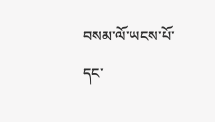བསམ་ལོ་ཡངས་པོ་དང་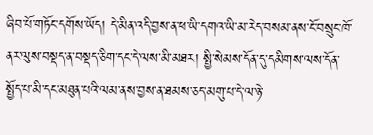ཞིབ་པོ་གཏོང་དགོས་ཡོད། དེ་མིན་འདི་བྱས་ན་ཕ་ཡི་དགའ་ཡི་མ་རེད་བསམ་ནས་ངོ་བསྲུང་ཁོ་ནར་ལུས་བསྡད་ན་བསྡད་ཅིག་དང་དེ་ལས་མི་མཐར། སྤྱི་སེམས་དོན་དུ་དམིགས་ལས་དོན་སྤྱོད་པ་མི་དང་མཐུན་པའི་ལམ་ནས་བྱས་ན་ཐམས་ཅད་མགུ་པ་དེ་ལ་ཉེ་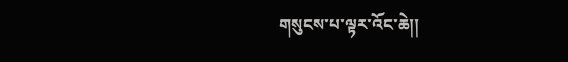གསུངས་པ་ལྟར་འོང་ཆེ།།